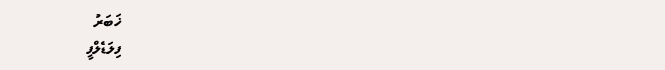ޚަބަރު
ފިލަޑެލްފީ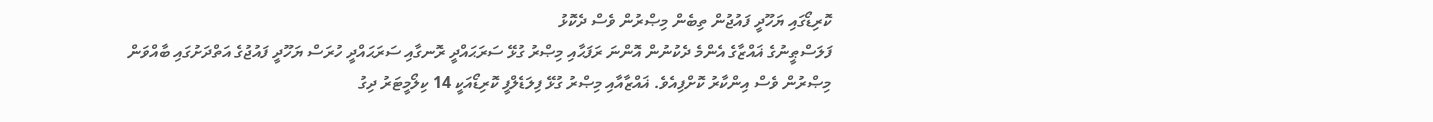ކޮރިޑޯގައި ޔަހޫދީ ފައުޖުން ތިބެން މިޞްރުން ވެސް ދެކޮޅު
ފަލަސްޠީނުގެ ޣައްޒާގެ އެންމެ ދެކުނުން އޮންނަ ރަފަޙާއި މިޞްރު ގުޅޭ ސަރަޙައްދީ ރޮނގާއި ސަރަޙައްދީ ހުރަސް ޔަހޫދީ ފައުޖުގެ އަތްދަށުގައި ބާއްވަން މިޞްރުން ވެސް އިންކާރު ކޮށްފިއެވެ. ޣައްޒާއާއި މިޞްރު ގުޅޭ ފިލަޑެލްފީ ކޮރިޑޯއަކީ 14 ކިލޯމީޓަރު ދިގު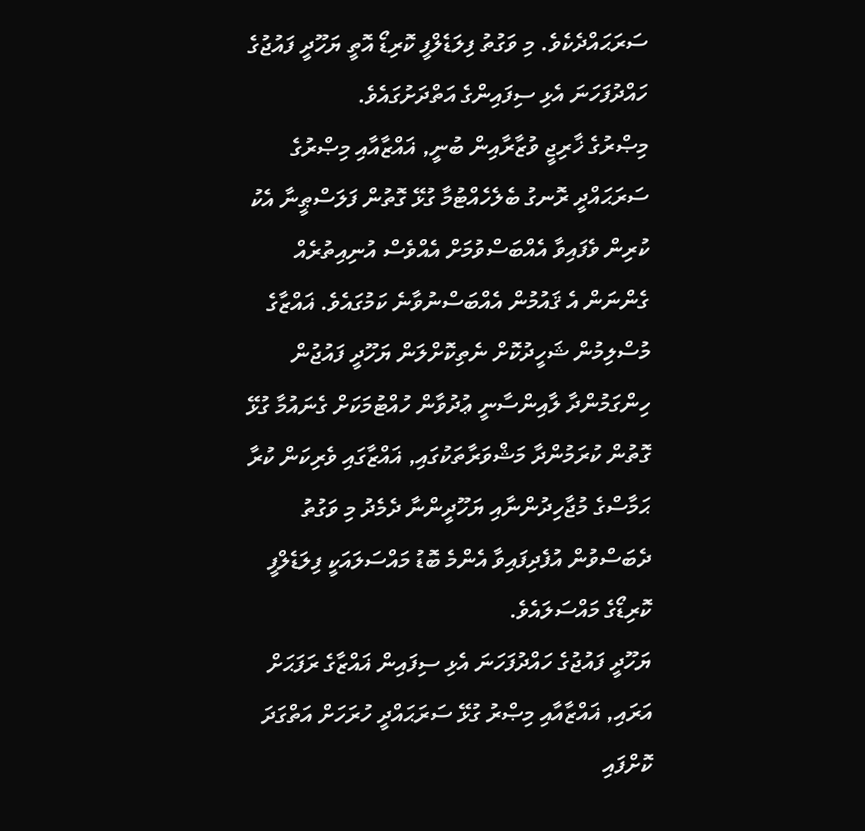ސަރަޙައްދެކެވެ. މި ވަގުތު ފިލަޑެލްފީ ކޮރިޑޯ އޮތީ ޔަހޫދީ ފައުޖުގެ ހައްދުފަހަނަ އެޅި ސިފައިންގެ އަތްދަށުގައެވެ.
މިޞްރުގެ ޚާރިޖީ ވުޒާރާއިން ބުނީ, ޣައްޒާއާއި މިޞްރުގެ ސަރަޙައްދީ ރޮނގު ބެލެހެއްޓުމާ ގުޅޭ ގޮތުން ފަލަސްޠީނާ އެކު ކުރިން ވެފައިވާ އެއްބަސްވުމަށް އެއްވެސް އުނިއިތުރެއް ގެންނަން އެ ޤައުމުން އެއްބަސްނުވާނެ ކަމުގައެވެ. ޣައްޒާގެ މުސްލިމުން ޝަހީދުކޮށް ނެތިކޮށްލަން ޔަހޫދީ ފައުޖުން ހިންގަމުންދާ ލާއިންސާނީ ޢުދުވާން ހުއްޓުމަކަށް ގެނައުމާ ގުޅޭ ގޮތުން ކުރަމުންދާ މަޝްވަރާތަކުގައި, ޣައްޒާގައި ވެރިކަން ކުރާ ޙަމާސްގެ މުޖާހިދުންނާއި ޔަހޫދީންނާ ދެމެދު މި ވަގުތު ދެބަސްވުން އުފެދިފައިވާ އެންމެ ބޮޑު މައްސަލައަކީ ފިލަޑެލްފީ ކޮރިޑޯގެ މައްސަލައެވެ.
ޔަހޫދީ ފައުޖުގެ ހައްދުފަހަނަ އެޅި ސިފައިން ޣައްޒާގެ ރަފަޙަށް އަރައި, ޣައްޒާއާއި މިޞްރު ގުޅޭ ސަރަޙައްދީ ހުރަހަށް އަތްގަދަ ކޮށްފައި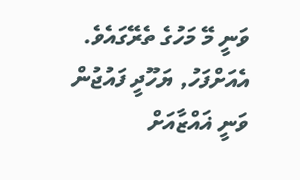ވަނީ މޭ މަހުގެ ތެރޭގައެވެ. އެއަށްފަހު, ޔަހޫދީ ފައުޖުން ވަނީ ޣައްޒާއަށް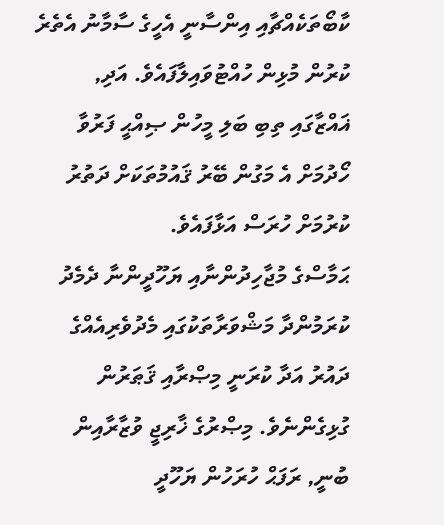ކާބޯތަކެއްޗާއި އިންސާނީ އެހީގެ ސާމާނު އެތެރެ ކުރުން މުޅިން ހުއްޓުވައިލާފައެވެ. އަދި, ޣައްޒާގައި ތިބި ބަލި މީހުން ޞިއްޙީ ފަރުވާ ހޯދުމަށް އެ މަގުން ބޭރު ޤައުމުތަކަށް ދަތުރު ކުރުމަށް ހުރަސް އަޅާފައެވެ.
ޙަމާސްގެ މުޖާހިދުންނާއި ޔަހޫދީންނާ ދެމެދު ކުރަމުންދާ މަޝްވަރާތަކުގައި މެދުވެރިއެއްގެ ދައުރު އަދާ ކުރަނީ މިޞްރާއި ޤަޠަރުން ގުޅިގެންނެވެ. މިޞްރުގެ ޚާރިޖީ ވުޒާރާއިން ބުނީ, ރަފަޙް ހުރަހުން ޔަހޫދީ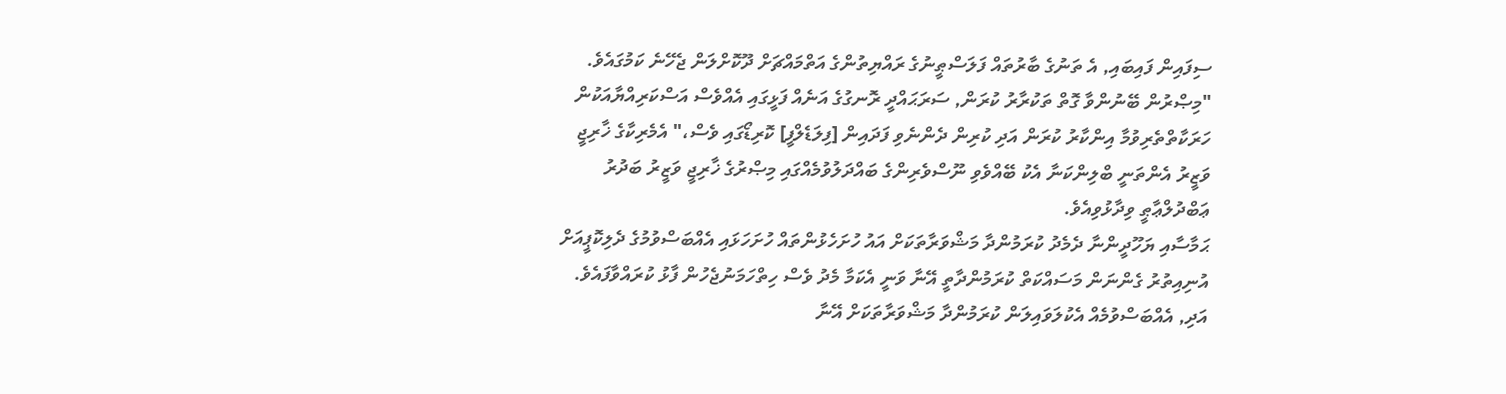ސިފައިން ފައިބައި, އެ ތަނުގެ ބާރުތައް ފަލަސްޠީނުގެ ރައްޔިތުންގެ އަތްމައްޗަށް ދޫކޮށްލަން ޖެހޭނެ ކަމުގައެވެ.
"މިޞްރުން ބޭނުންވާ ގޮތް ތަކުރާރު ކުރަން, ސަރަޙައްދީ ރޮނގުގެ އަނެއް ފަޅީގައި އެއްވެސް އަސްކަރިއްޔާއަކުން ހަރަކާތްތެރިވުމާ އިންކާރު ކުރަން އަދި ކުރިން ދެންނެވި ފަދައިން [ފިލަޑެލްފީ] ކޮރިޑޯގައި ވެސް،" އެމެރިކާގެ ޚާރިޖީ ވަޒީރު އެންތަނީ ބްލިންކަނާ އެކު ބޭއްވެވި ނޫސްވެރިންގެ ބައްދަލުވުމެއްގައި މިޞްރުގެ ޚާރިޖީ ވަޒީރު ބަދުރު ޢަބްދުލްޢާޠީ ވިދާޅުވިއެވެ.
ޙަމާސާއި ޔަހޫދީންނާ ދެމެދު ކުރަމުންދާ މަޝްވަރާތަކަށް އައު ހުށަހެޅުންތައް ހުށަހަޅައި އެއްބަސްވުމުގެ ދެލިކޮޕީއަށް އުނިއިތުރު ގެންނަން މަސައްކަތް ކުރަމުންދާތީ އޭނާ ވަނީ އެކަމާ މެދު ވެސް ހިތްހަމަނުޖެހުން ފާޅު ކުރައްވާފައެވެ. އަދި, އެއްބަސްވުމެއް އެކުލަވައިލަން ކުރަމުންދާ މަޝްވަރާތަކަށް އޭނާ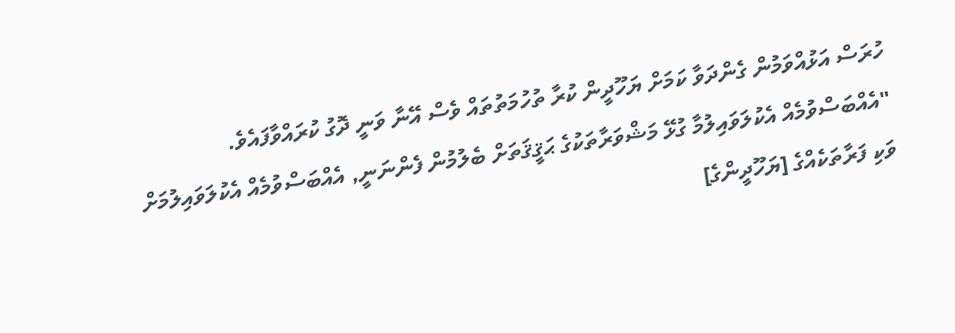ހުރަސް އަޅުއްވަމުން ގެންދަވާ ކަމަށް ޔަހޫދީން ކުރާ ތުހުމަތުތައް ވެސް އޭނާ ވަނީ ދޮގު ކުރައްވާފައެވެ. "އެއްބަސްވުމެއް އެކުލަވައިލުމާ ގުޅޭ މަޝްވަރާތަކުގެ ޙަޤީޤަތަށް ބެލުމުން ފެންނަނީ, އެއްބަސްވުމެއް އެކުލަވައިލުމަށް ވަކި ފަރާތަކެއްގެ [ޔަހޫދީންގެ]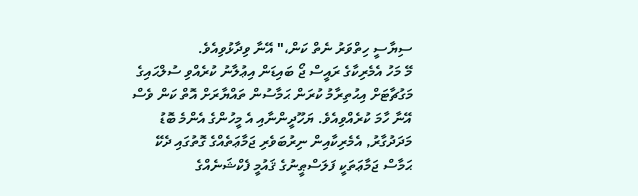ސިޔާސީ ހިތްވަރު ނެތް ކަން،" އޭނާ ވިދާޅުވިއެވެ.
މޭ މަހު އެމެރިކާގެ ރައީސް ޖޯ ބައިޑަން އިޢުލާނު ކުރެއްވި ސުލްޙައިގެ މަގުޗާޓަށް އިޙުތިރާމު ކުރަން ޙަމާސުން ތައްޔާރަށް އޮތް ކަން ވެސް އޭނާ ހާމަ ކުރެއްވިއެވެ. ޔަހޫދީންނާއި އެ މީހުންގެ އެންމެ ބޮޑު މަދަދުގާރު, އެމެރިކާއިން ނިރުބަވެރި ޖަމާޢަތެއްގެ ގޮތުގައި ދެކޭ ޙަމާސް ޖަމާޢަތަކީ ފަލަސްޠީނުގެ ޤައުމީ ފެކްޝަނެއްގެ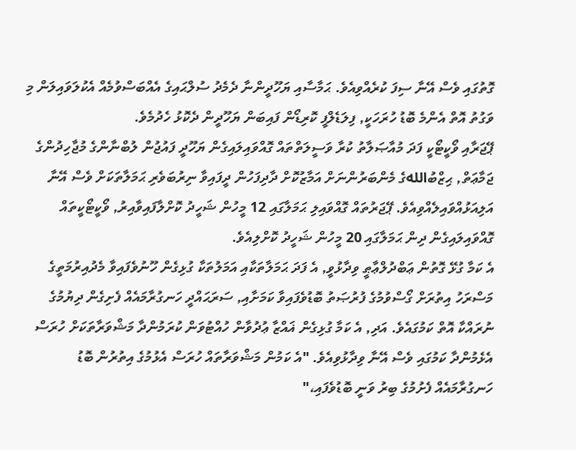ގޮތުގައި ވެސް އޭނާ ސިފަ ކުރެއްވިއެވެ. ޙަމާސާއި ޔަހޫދީންނާ ދެމެދު ސުލްޙައިގެ އެއްބަސްވުމެއް އެކުލަވައިލަން މި ވަގުތު އޮތް އެންމެ ބޮޑު ހުރަހަކީ, ފިލަޑެލްފީ ކޮރިޑޯން ފައިބަން ޔަހޫދީން ދެކޮޅު ހެދުމެވެ.
ޕޭޖަރާއި ވޯކީޓޯކީ ފަދަ މުއާޞަލާތު ކުރާ ވަސީލަތްތައް ގޮއްވައިލައިގެން ޔަހޫދީ ފައުޖުން ލުބްނާންގެ މުޖާހިދުންގެ ޖަމާޢަތް, ޙިޒްބުاللهގެ މެންބަރުންނަށް އަމާޒުކޮށް ދާދިފަހުން ދީފައިވާ ނިރުބަވެރި ޙަމަލާތަކަށް ވެސް އޭނާ އަލިއަޅުއްވައިލެއްވިއެވެ. ޕޭޖަރުތައް ގޮއްވައިލި ޙަމަލާގައި 12 މީހުން ޝަހީދު ކޮށްލާފައިވާއިރު, ވޯކީޓޯކީތައް ގޮއްވައިލައިގެން ދިން ޙަމަލާގައި 20 މީހުން ޝަހީދު ކޮށްލިއެވެ.
އެ ކަމާ ގުޅޭ ގޮތުން ޢަބްދުލްޢާޠީ ވިދާޅުވީ, އެ ފަދަ ޙަމަލާތަކާއި އަމަލުތަކާ ގުޅިގެން ހޫނުވެފައިވާ މެދުއިރުމަތީގެ މަސްރަހު އިތުރަށް ގޯސްވުމުގެ ފުރުޞަތު ބޮޑުވެފައިވާ ކަމަށާއި, ސަރަޙައްދީ ހަނގުރާމައެއް ފެށިގެން ދިޔުމުގެ ނުރައްކާ އޮތް ކަމުގައެވެ. އަދި, އެ ކަމާ ގުޅިގެން ޣައްޒާ ޢުދުވާން ހުއްޓުވަން ކުރަމުންދާ މަޝްވަރާތަކަށް ހުރަސް އެޅެމުންދާ ކަމުގައި ވެސް އޭނާ ވިދާޅުވިއެވެ. "އެ ކަމުން މަޝްވަރާތައް ހުރަސް އެޅުމުގެ އިތުރުން ބޮޑު ހަނގުރާމައެއް ފެށުމުގެ ބިރު ވަނީ ބޮޑުވެފައި،"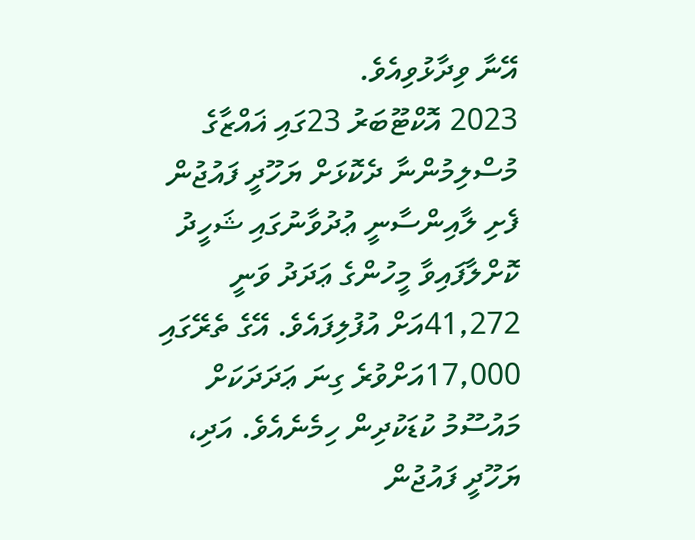އޭނާ ވިދާޅުވިއެވެ.
2023 އޮކްޓޫބަރު 23ގައި ޣައްޒާގެ މުސްލިމުންނާ ދެކޮޅަށް ޔަހޫދީ ފައުޖުން ފެށި ލާއިންސާނީ ޢުދުވާނުގައި ޝަހީދު ކޮށްލާފައިވާ މީހުންގެ ޢަދަދު ވަނީ 41,272އަށް އުފުލިފައެވެ. އޭގެ ތެރޭގައި 17,000އަށްވުރެ ގިނަ ޢަދަދަކަށް މައުސޫމު ކުޑަކުދިން ހިމެނެއެވެ. އަދި، ޔަހޫދީ ފައުޖުން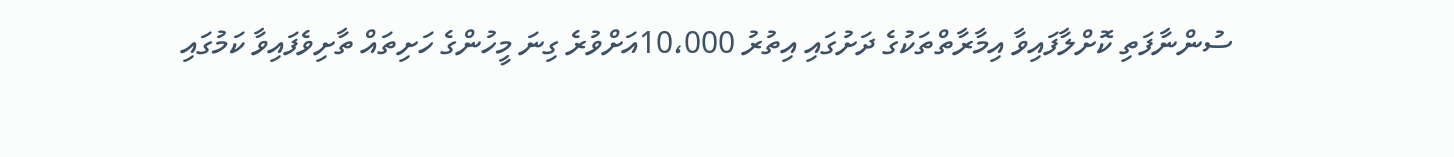ސުންނާފަތި ކޮށްލާފައިވާ އިމާރާތްތަކުގެ ދަށުގައި އިތުރު 10،000އަށްވުރެ ގިނަ މީހުންގެ ހަށިތައް ތާށިވެފައިވާ ކަމުގައި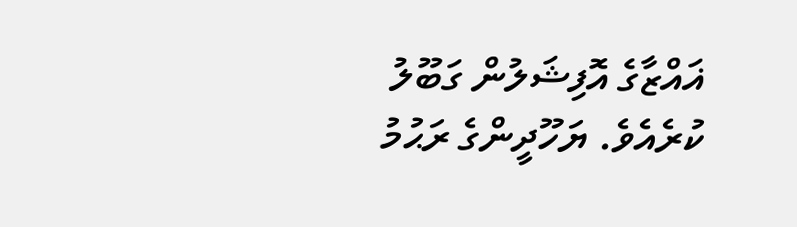ޣައްޒާގެ އޮފިޝަލުން ގަބޫލު ކުރެއެވެ. ޔަހޫދީންގެ ރަޙުމު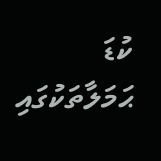ކުޑަ ޙަމަލާތަކުގައި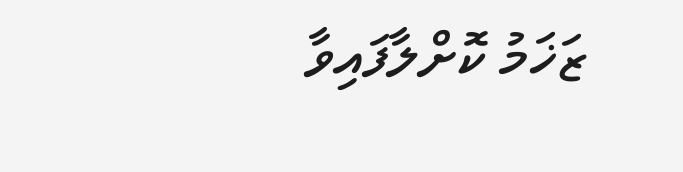ޒަޚަމު ކޮށްލާފައިވާ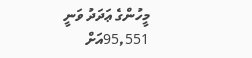މީހުންގެ ޢަދަދު ވަނީ 95,551އަށް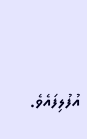އުފުލިފައެވެ.